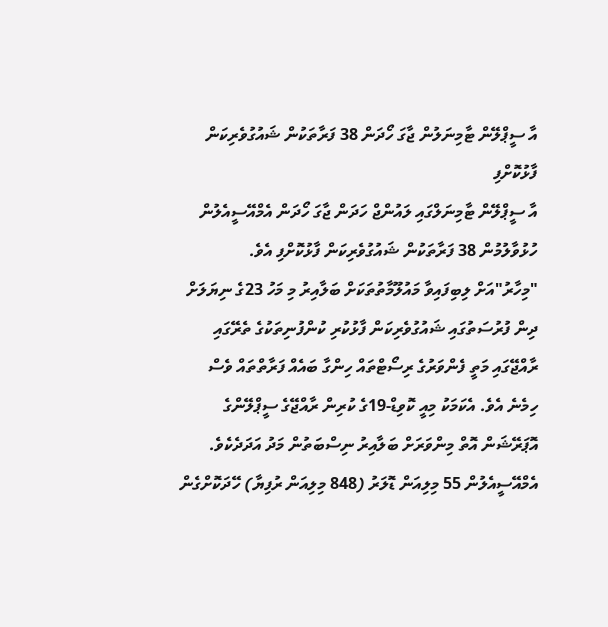އާ ސީޕްލޭން ޓާމިނަލުން ޖާގަ ހޯދަން 38 ފަރާތަކުން ޝައުގުވެރިކަން ފާޅުކޮށްފި
އާ ސީޕްލޭން ޓާމިނަލްގައި ލައުންޖް ހަދަން ޖާގަ ހޯދަން އެމްއޭސީއެލުން ހުޅުވާލުމުން 38 ފަރާތަކުން ޝައުގުވެރިކަން ފާޅުކޮށްފި އެވެ.
"މިހާރު"އަށް ލިބިފައިވާ މައުލޫމާތުތަކަށް ބަލާއިރު މި މަހު 23ގެ ނިޔަލަށް ދިން ފުރުސަތުގައި ޝައުގުވެރިކަން ފާޅުކުރި ކުންފުނިތަކުގެ ތެރޭގައި ރާއްޖޭގައި މަތީ ފެންވަރުގެ ރިސޯޓްތައް ހިންގާ ބައެއް ފަރާތްތައް ވެސް ހިމެނެ އެވެ. އެކަމަކު މިއީ ކޮވިޑް-19ގެ ކުރިން ރާއްޖޭގެ ސީޕްލޭންގެ އޮޕަރޭޝަން އޮތް މިންވަރަށް ބަލާއިރު ނިސްބަތުން މަދު އަދަދެކެވެ.
އެމްއޭސީއެލުން 55 މިލިއަން ޑޮލަރު (848 މިލިއަން ރުފިޔާ) ހޭދަކޮށްގެން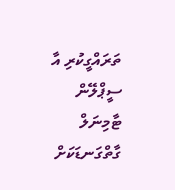ތަރައްގީކުރި އާ ސީޕްލޭން ޓާމިނަލް ގާތްގަނޑަކަށް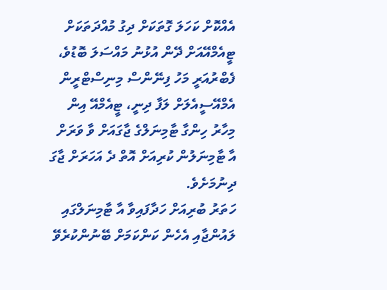އެއްކޮށް ކަހަލަ ގޮތަކަށް ދިގު މުއްދަތަކަށް ޓީއެމްއޭއަށް ދޭން އުޅުނު މައްސަލަ ބޮޑުވެ، ފެބްރުއަރީ މަހު ފިނޭންސް މިނިސްޓްރީން އެމްއޭސީއެލަށް ލަފާ ދިނީ، ޓީއެމްއޭ އިން މިހާރު ހިންގާ ޓާމިނަލްގެ ޖާގައަށް ވާ ވަރަށް އާ ޓާމިނަލުން ކުރިއަށް އޮތް ދެ އަހަރަށް ޖާގަ ދިނުމަށެވެ.
ހަތަރު ބުރިއަށް ހަދާފައިވާ އާ ޓާމިނަލްގައި ލައުންޖާއި އެހެން ކަންކަމަށް ބޭނުންކުރެވޭ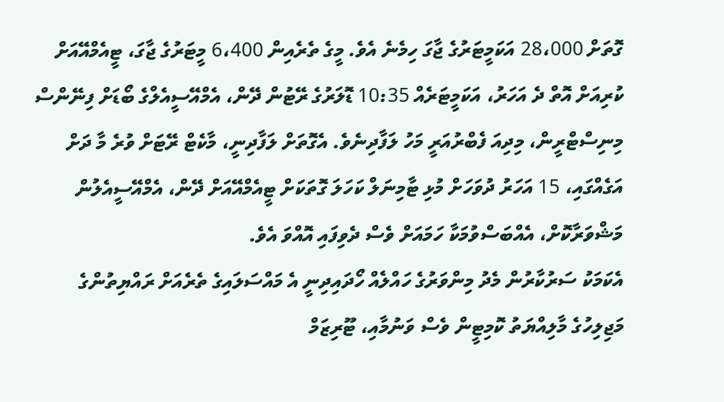ގޮތަށް 28،000 އަކަމީޓަރުގެ ޖާގަ ހިމެނެ އެވެ. މީގެ ތެރެއިން 6،400 މީޓަރުގެ ޖާގަ، ޓީއެމްއޭއަށް ކުރިއަށް އޮތް ދެ އަހަރު، އަކަމީޓަރެއް 10:35 ޑޮލަރުގެ ރޭޓުން ދޭން، އެމްއޭސީއެލްގެ ބޯޑަށް ފިނޭންސް މިނިސްޓްރީން، މިދިއަ ފެބްރުއަރީ މަހު ލަފާދިނެވެ. އެގޮތަށް ލަފާދިނީ، މާކެޓް ރޭޓަށް ވުރެ މާ ދަށް އަގެއްގައި، 15 އަހަރު ދުވަހަށް މުޅި ޓާމިނަލް ކަހަލަ ގޮތަކަށް ޓީއެމްއޭއަށް ދޭން، އެމްއޭސީއެލުން މަޝްވަރާކޮށް، އެއްބަސްވުމަކާ ހަމައަށް ވެސް ދެވިފައި އޮއްވަ އެވެ.
އެކަމަކު ސަރުކާރުން މެދު މިންވަރުގެ ހައްލެއް ހޯދައިދިނީ އެ މައްސަލައިގެ ތެރެއަށް ރައްޔިތުންގެ މަޖިލިހުގެ މާލިއްޔަތު ކޮމިޓީން ވެސް ވަނުމާއި، ޓޫރިޒަމް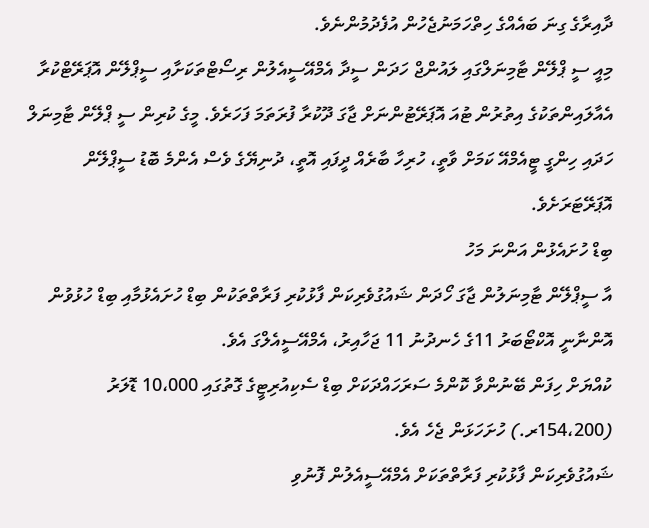ދާއިރާގެ ގިނަ ބައެއްގެ ހިތްހަމަނުޖެހުން އުފެދުމުންނެވެ.
މިއީ ސީ ޕްލޭން ޓާމިނަލްގައި ލައުންޖް ހަދަން ސީދާ އެމްއޭސީއެލުން ރިސޯޓްތަކަށާއި ސީޕްލޭން އޮޕަރޭޓްކުރާ އެއާލައިންތަކުގެ އިތުރުން ޓުއަ އޮޕަރޭޓުންނަށް ޖާގަ ދޫކުރާ ފުރަތަމަ ފަހަރެވެ. މީގެ ކުރިން ސީ ޕްލޭން ޓާމިނަލް ހަދައި ހިންގީ ޓީއެމްއޭ ކަމަށް ވާތީ، ހުރިހާ ބާރެއް ދީފައި އޮތީ، ދުނިޔޭގެ ވެސް އެންމެ ބޮޑު ސީޕްލޭން އޮޕަރޭޓަރަށެވެ.
ބިޑް ހުށައެޅުން އަންނަ މަހު
އާ ސީޕްލޭން ޓާމިނަލުން ޖާގަ ހޯދަން ޝައުގުވެރިކަން ފާޅުކުރި ފަރާތްތަކުން ބިޑް ހުށައެޅުމާއި ބިޑް ހުޅުވުން އޮންނާނީ އޮކްޓޯބަރު 11ގެ ހެނދުނު 11 ޖަހާއިރު، އެމްއޭސީއެލްގަ އެވެ.
ކުއްޔަށް ހިފަން ބޭނުންވާ ކޮންމެ ސަރަހައްދަކަށް ބިޑް ސެކިއުރިޓީގެ ގޮތުގައި 10،000 ޑޮލަރު (154،200ރ.) ހުށަހަޅަން ޖެހެ އެވެ.
ޝައުގުވެރިކަން ފާޅުކުރި ފަރާތްތަކަށް އެމްއޭސީއެލުން ފޮނުވި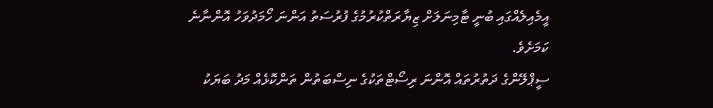އީމެއިލެއްގައި ބުނީ ޓާމިނަލަށް ޒިޔާރަތްކުރުމުގެ ފުރުސަތު އަންނަ ހޯމަދުވަހު އޮންނާނެ ކަމަށެވެ.
ސީޕްލޭންގެ ދަތުރުތައް އޮންނަ ރިސޯޓްތަކުގެ ނިސްބަތުން ތަންކޮޅެއް މަދު ބަޔަކު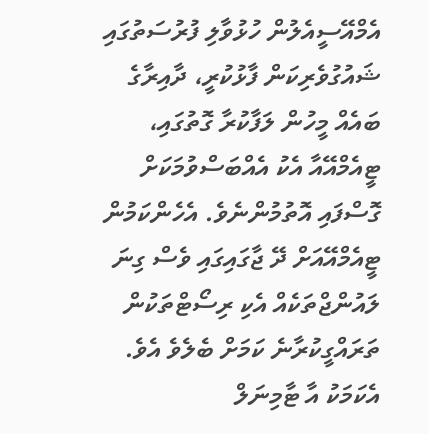އެމްއޭސީއެލުން ހުޅުވާލި ފުރުސަތުގައި ޝައުގުވެރިކަން ފާޅުކުރީ، ދާއިރާގެ ބައެއް މީހުން ލަފާކުރާ ގޮތުގައި، ޓީއެމްއޭއާ އެކު އެއްބަސްވުމަކަށް ގޮސްފައި އޮތުމުންނެވެ. އެހެންކަމުން ޓީއެމްއޭއަށް ދޭ ޖާގައިގައި ވެސް ގިނަ ލައުންޖްތަކެއް އެކި ރިސޯޓްތަކުން ތަރައްގީކުރާނެ ކަމަށް ބެލެވެ އެވެ.
އެކަމަކު އާ ޓާމިނަލް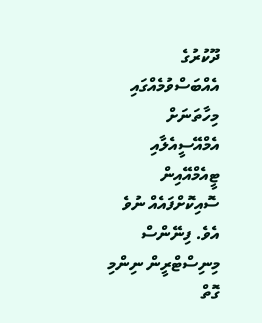ދޫކުރުގެ އެއްބަސްވުމެއްގައި މިހާތަނަށް އެމްއޭސީއެލާއި ޓީއެމްއޭއިން ސޮއިކޮށްފައެއް ނުވެ އެވެ. ފިނޭންސް މިނިސްޓްރީން ނިންމި ގޮތް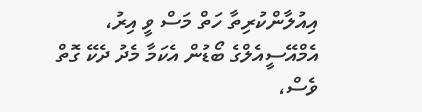އިއުލާންކުރިތާ ހަތް މަސް ވީ އިރު، އެމްއޭސީއެލްގެ ބޯޑުން އެކަމާ މެދު ދެކޭ ގޮތް ވެސް،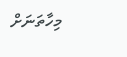މިހާތަނަށް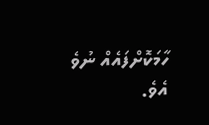ހާމަކޮށްފައެއް ނުވެ އެވެ.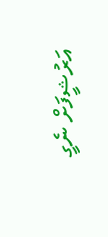އަރުޝީފަށް ނެގީ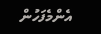އެންމެފަހުން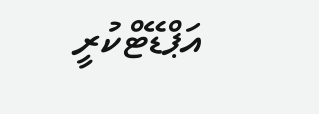އަޕްޑޭޓްކުރީ